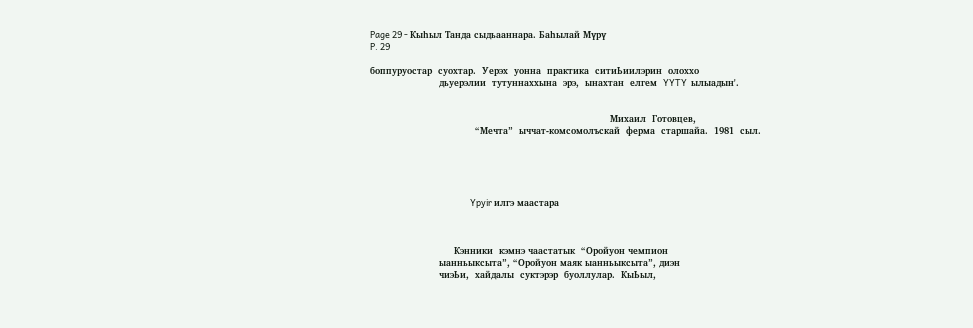Page 29 - Кыһыл Танда сыдьааннара. Баһылай Мүрү
P. 29

боппуруостар  суохтар.  Уерэх  уонна  практика  ситиЬиилэрин  олоххо
                       дьуерэлии  тутуннаххына  эрэ,  ынахтан  елгем  YYTY  ылыадын'.


                                                                                Михаил  Готовцев,
                                   “Мечта”  ыччат-комсомолъскай  ферма  старшайа.  1981  сыл.





                                                  Ypyir илгэ маастара



                            Кэнники  кэмнэ чаастатык  “Оройуон чемпион
                       ыанньыксыта”, “Оройуон маяк ыанньыксыта”, диэн
                       чиэЬи,  хайдалы  суктэрэр  буоллулар.  КыЬыл,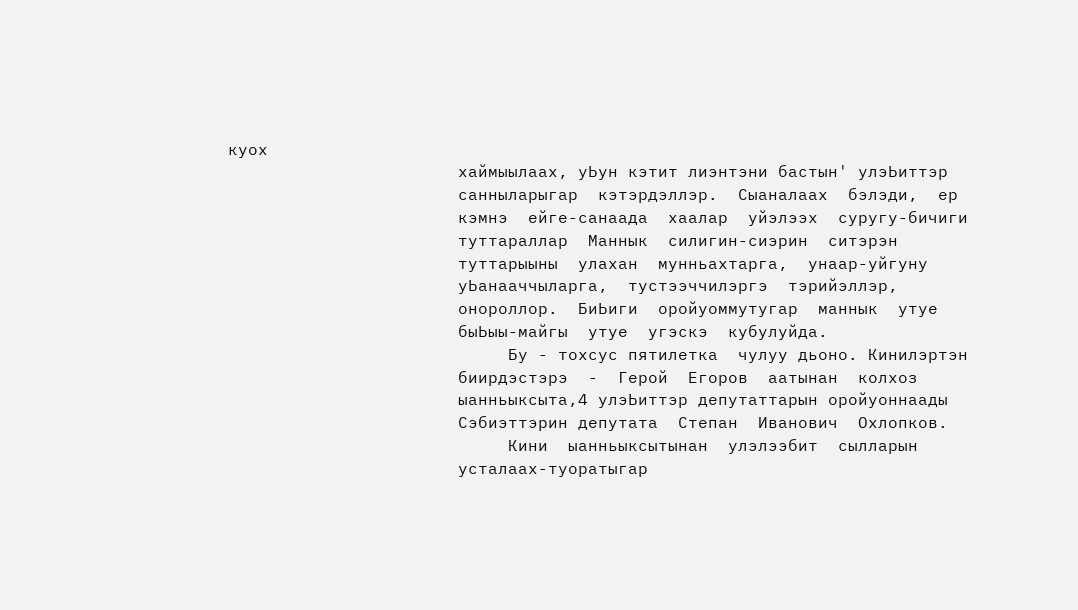куох
                       хаймыылаах, уЬун кэтит лиэнтэни бастын' улэЬиттэр
                       санныларыгар  кэтэрдэллэр.  Сыаналаах  бэлэди,  ер
                       кэмнэ  ейге-санаада  хаалар  уйэлээх  суругу-бичиги
                       туттараллар  Маннык  силигин-сиэрин  ситэрэн
                       туттарыыны  улахан  мунньахтарга,  унаар-уйгуну
                       уЬанааччыларга,  тустээччилэргэ  тэрийэллэр,
                       онороллор.  БиЬиги  оройуоммутугар  маннык  утуе
                       быЬыы-майгы  утуе  угэскэ  кубулуйда.
                            Бу - тохсус пятилетка  чулуу дьоно. Кинилэртэн
                       биирдэстэрэ  -  Герой  Егоров  аатынан  колхоз
                       ыанньыксыта,4 улэЬиттэр депутаттарын оройуоннаады
                       Сэбиэттэрин депутата  Степан  Иванович  Охлопков.
                            Кини  ыанньыксытынан  улэлээбит  сылларын
                       усталаах-туоратыгар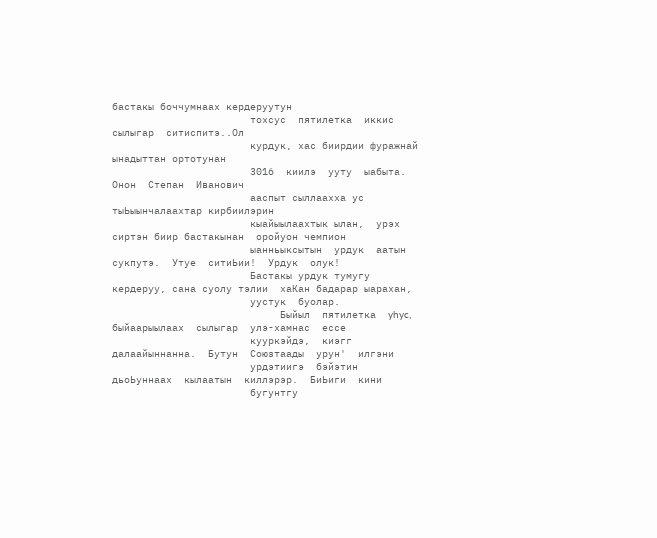бастакы боччумнаах кердеруутун
                       тохсус  пятилетка  иккис  сылыгар  ситиспитэ..Ол
                       курдук, хас биирдии фуражнай ынадыттан ортотунан
                       3016  киилэ  ууту  ыабыта.  Онон  Степан  Иванович
                       ааспыт сыллаахха ус тыЬыынчалаахтар кирбиилэрин
                       кыайыылаахтык ылан,  урэх сиртэн биир бастакынан  оройуон чемпион
                       ыанньыксытын  урдук  аатын  сукпутэ.  Утуе  ситиЬии!  Урдук  олук!
                       Бастакы урдук тумугу кердеруу, сана суолу тэлии  хаКан бадарар ыарахан,
                       уустук  буолар.
                            Быйыл  пятилетка  yhyc,  быйаарыылаах  сылыгар  улэ-хамнас  ессе
                       кууркэйдэ,  киэгг  далаайыннанна.  Бутун  Союзтаады  урун'  илгэни
                       урдэтиигэ  бэйэтин  дьоЬуннаах  кылаатын  киллэрэр.  БиЬиги  кини
                       бугунтгу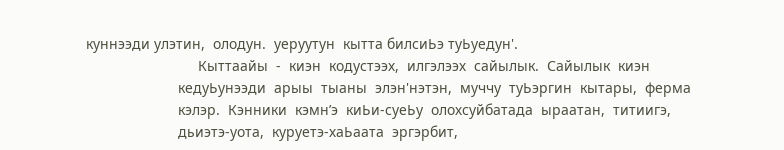куннээди улэтин,  олодун.  уеруутун  кытта билсиЬэ туЬуедун'.
                            Кыттаайы  -  киэн  кодустээх,  илгэлээх  сайылык.  Сайылык  киэн
                       кедуЬунээди  арыы  тыаны  элэн'нэтэн,  муччу  туЬэргин  кытары,  ферма
                       кэлэр.  Кэнники  кэмн’э  киЬи-суеЬу  олохсуйбатада  ыраатан,  титиигэ,
                       дьиэтэ-уота,  куруетэ-хаЬаата  эргэрбит,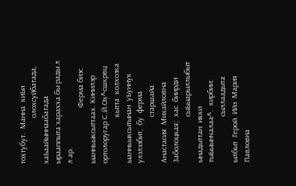тохтубут.  Манна  киЬи
                       олохсуйбатада, хаЬаайыннаабатада ырааппыта харахха бы рады л л ар.
                            Ферма биэс ыанньыксыттаах. Кинилэр ортолоругар С.Й.Ох^сшкрвц
                       кытта  колхозка  ыанньыксытынан  уЬуннук  улэлээбит,  бу  ферма
                       старшайа  Анастасия  Михайловна  Заболоцкая;  хас  биирди
                       сыЬыарыллыбыт  ынадыттан  икки  тыЬыынчалаа^.  кирбии:
                       сыллаадыта  ылбыт  Герой  Ийэ  Мария  Павловна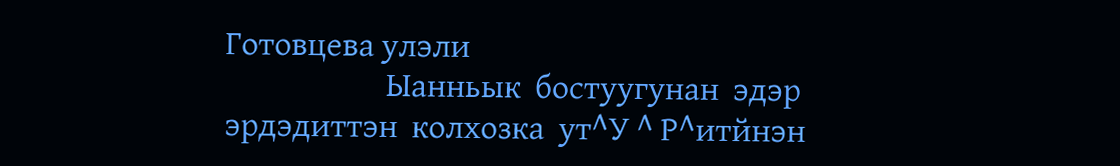Готовцева улэли
                       Ыанньык  бостуугунан  эдэр  эрдэдиттэн  колхозка  ут^У ^ Р^итйнэн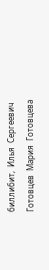биллибит,  Илья  Сергеевич  Готовцев  Мария  Готовцева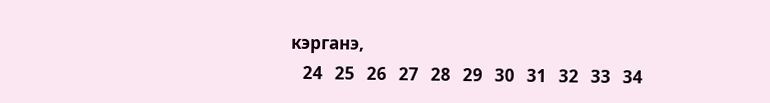кэрганэ,
   24   25   26   27   28   29   30   31   32   33   34